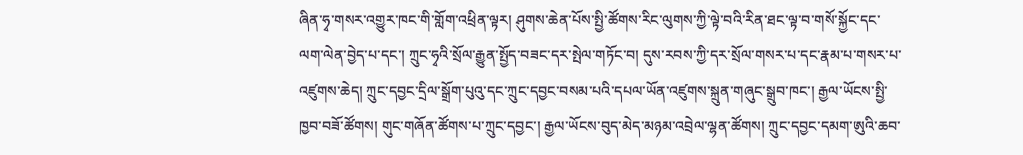ཞིན་ཧྭ་གསར་འགྱུར་ཁང་གི་གློག་འཕྲིན་ལྟར། ཤུགས་ཆེན་པོས་སྤྱི་ཚོགས་རིང་ལུགས་ཀྱི་ལྟེ་བའི་རིན་ཐང་ལྟ་བ་གསོ་སྐྱོང་དང་ལག་ལེན་བྱེད་པ་དང་། ཀྲུང་ཧྭའི་སྲོལ་རྒྱུན་སྤྱོད་བཟང་དར་སྤེལ་གཏོང་བ། དུས་རབས་ཀྱི་དར་སྲོལ་གསར་པ་དང་རྣམ་པ་གསར་པ་འཛུགས་ཆེད། ཀྲུང་དབྱང་དྲིལ་སྒྲོག་པུའུ་དང་ཀྲུང་དབྱང་བསམ་པའི་དཔལ་ཡོན་འཛུགས་སྐྲུན་གཞུང་སྒྲུབ་ཁང་། རྒྱལ་ཡོངས་སྤྱི་ཁྱབ་བཟོ་ཚོགས། གུང་གཞོན་ཚོགས་པ་ཀྲུང་དབྱང་། རྒྱལ་ཡོངས་བུད་མེད་མཉམ་འབྲེལ་ལྷན་ཚོགས། ཀྲུང་དབྱང་དམག་ཨུའི་ཆབ་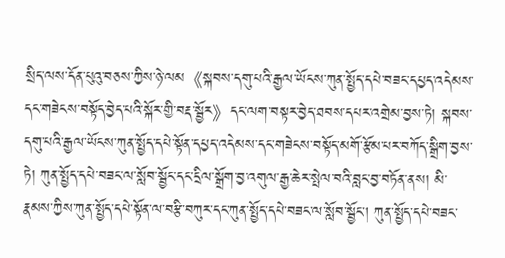སྲིད་ལས་དོན་པུའུ་བཅས་ཀྱིས་ཉེ་ལམ《སྐབས་དགུ་པའི་རྒྱལ་ཡོངས་ཀུན་སྤྱོད་དཔེ་བཟང་དཔྱད་འདེམས་དང་གཟེངས་བསྟོད་བྱེད་པའི་སྐོར་གྱི་བརྡ་སྦྱོར》དང་ལག་བསྟར་བྱེད་ཐབས་དཔར་འགྲེམ་བྱས་ཏེ། སྐབས་དགུ་པའི་རྒྱལ་ཡོངས་ཀུན་སྤྱོད་དཔེ་སྟོན་དཔྱད་འདེམས་དང་གཟེངས་བསྟོད་མགོ་རྩོམ་པར་བཀོད་སྒྲིག་བྱས་ཏེ། ཀུན་སྤྱོད་དཔེ་བཟང་ལ་སློབ་སྦྱོང་དང་དྲིལ་སྒྲོག་བྱ་འགུལ་རྒྱ་ཆེར་སྤེལ་བའི་བླང་བྱ་བཏོན་ནས། མི་རྣམས་ཀྱིས་ཀུན་སྤྱོད་དཔེ་སྟོན་ལ་བརྩི་བཀུར་དང་ཀུན་སྤྱོད་དཔེ་བཟང་ལ་སློབ་སྦྱོང་། ཀུན་སྤྱོད་དཔེ་བཟང་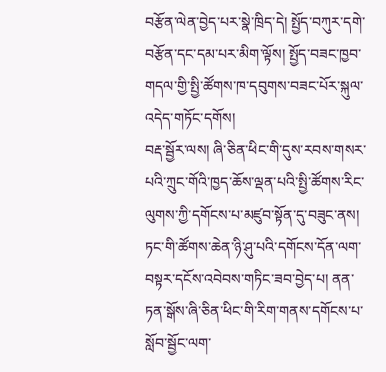བརྩོན་ལེན་བྱེད་པར་སྣེ་ཁྲིད་དེ། སྤྱོད་བཀུར་དགེ་བརྩོན་དང་དམ་པར་མིག་ལྟོས། སྤྱོད་བཟང་ཁྱབ་གདལ་གྱི་སྤྱི་ཚོགས་ཁ་དབུགས་བཟང་པོར་སྐུལ་འདེད་གཏོང་དགོས།
བརྡ་སྦྱོར་ལས། ཞི་ཅིན་ཕིང་གི་དུས་རབས་གསར་པའི་ཀྲུང་གོའི་ཁྱད་ཆོས་ལྡན་པའི་སྤྱི་ཚོགས་རིང་ལུགས་ཀྱི་དགོངས་པ་མཛུབ་སྟོན་དུ་བཟུང་ནས། ཏང་གི་ཚོགས་ཆེན་ཉི་ཤུ་པའི་དགོངས་དོན་ལག་བསྟར་དངོས་འབེབས་གཏིང་ཟབ་བྱེད་པ། ནན་ཏན་སྒོས་ཞི་ཅིན་ཕིང་གི་རིག་གནས་དགོངས་པ་སློབ་སྦྱོང་ལག་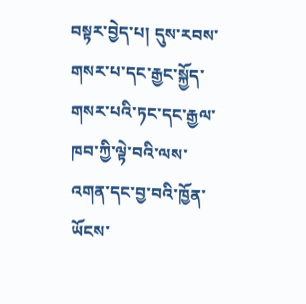བསྟར་བྱེད་པ། དུས་རབས་གསར་པ་དང་རྒྱང་སྐྱོད་གསར་པའི་ཏང་དང་རྒྱལ་ཁབ་ཀྱི་ལྟེ་བའི་ལས་འགན་དང་བྱ་བའི་ཁྱོན་ཡོངས་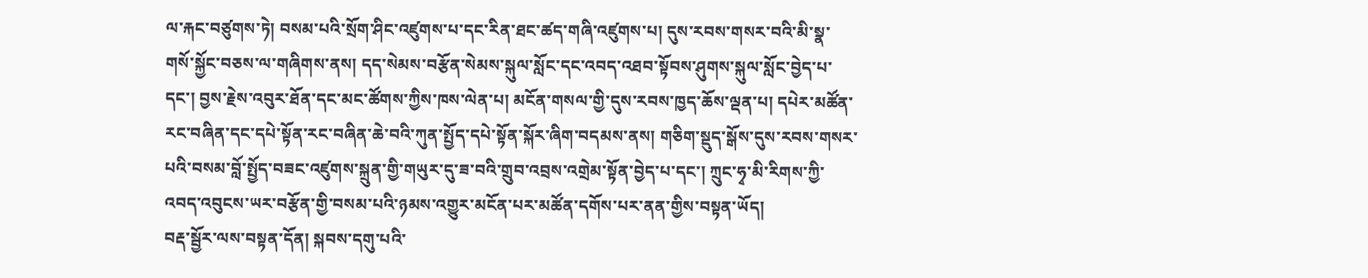ལ་རྐང་བཙུགས་ཏེ། བསམ་པའི་སྲོག་ཤིང་འཛུགས་པ་དང་རིན་ཐང་ཚད་གཞི་འཛུགས་པ། དུས་རབས་གསར་བའི་མི་སྣ་གསོ་སྐྱོང་བཅས་ལ་གཞིགས་ནས། དད་སེམས་བརྩོན་སེམས་སྐུལ་སློང་དང་འབད་འཐབ་སྟོབས་ཤུགས་སྐུལ་སློང་བྱེད་པ་དང་། བྱས་རྗེས་འབུར་ཐོན་དང་མང་ཚོགས་ཀྱིས་ཁས་ལེན་པ། མངོན་གསལ་གྱི་དུས་རབས་ཁྱད་ཆོས་ལྡན་པ། དཔེར་མཚོན་རང་བཞིན་དང་དཔེ་སྟོན་རང་བཞིན་ཆེ་བའི་ཀུན་སྤྱོད་དཔེ་སྟོན་སྐོར་ཞིག་བདམས་ནས། གཅིག་སྡུད་སྒོས་དུས་རབས་གསར་པའི་བསམ་བློ་སྤྱོད་བཟང་འཛུགས་སྐྲུན་གྱི་གཡུར་དུ་ཟ་བའི་གྲུབ་འབྲས་འགྲེམ་སྟོན་བྱེད་པ་དང་། ཀྲུང་ཧྭ་མི་རིགས་ཀྱི་འབད་འབུངས་ཡར་བརྩོན་གྱི་བསམ་པའི་ཉམས་འགྱུར་མངོན་པར་མཚོན་དགོས་པར་ནན་གྱིས་བསྟན་ཡོད།
བརྡ་སྦྱོར་ལས་བསྟན་དོན། སྐབས་དགུ་པའི་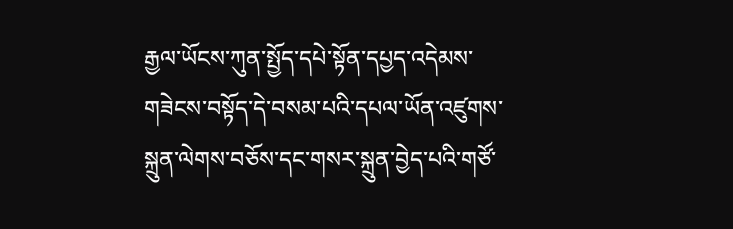རྒྱལ་ཡོངས་ཀུན་སྤྱོད་དཔེ་སྟོན་དཔྱད་འདེམས་གཟེངས་བསྟོད་དེ་བསམ་པའི་དཔལ་ཡོན་འཛུགས་སྐྲུན་ལེགས་བཅོས་དང་གསར་སྐྲུན་བྱེད་པའི་གཙོ་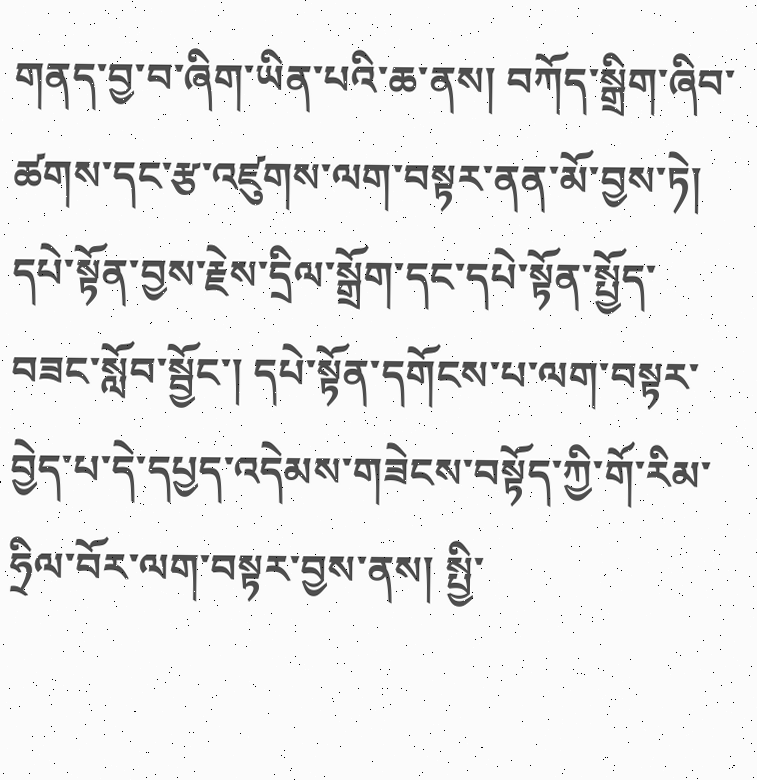གནད་བྱ་བ་ཞིག་ཡིན་པའི་ཆ་ནས། བཀོད་སྒྲིག་ཞིབ་ཚགས་དང་རྩ་འཛུགས་ལག་བསྟར་ནན་མོ་བྱས་ཏེ། དཔེ་སྟོན་བྱས་རྗེས་དྲིལ་སྒྲོག་དང་དཔེ་སྟོན་སྤྱོད་བཟང་སློབ་སྦྱོང་། དཔེ་སྟོན་དགོངས་པ་ལག་བསྟར་བྱེད་པ་དེ་དཔྱད་འདེམས་གཟེངས་བསྟོད་ཀྱི་གོ་རིམ་ཧྲིལ་བོར་ལག་བསྟར་བྱས་ནས། སྤྱི་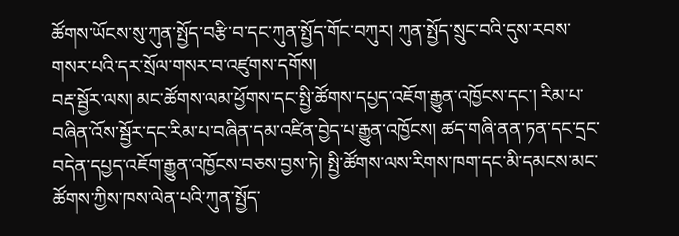ཚོགས་ཡོངས་སུ་ཀུན་སྤྱོད་བརྩི་བ་དང་ཀུན་སྤྱོད་གོང་བཀུར། ཀུན་སྤྱོད་སྲུང་བའི་དུས་རབས་གསར་པའི་དར་སྲོལ་གསར་བ་འཛུགས་དགོས།
བརྡ་སྦྱོར་ལས། མང་ཚོགས་ལམ་ཕྱོགས་དང་སྤྱི་ཚོགས་དཔྱད་འཇོག་རྒྱུན་འཁྱོངས་དང་། རིམ་པ་བཞིན་འོས་སྦྱོར་དང་རིམ་པ་བཞིན་དམ་འཛིན་བྱེད་པ་རྒྱུན་འཁྱོངས། ཚད་གཞི་ནན་ཏན་དང་དྲང་བདེན་དཔྱད་འཇོག་རྒྱུན་འཁྱོངས་བཅས་བྱས་ཏེ། སྤྱི་ཚོགས་ལས་རིགས་ཁག་དང་མི་དམངས་མང་ཚོགས་ཀྱིས་ཁས་ལེན་པའི་ཀུན་སྤྱོད་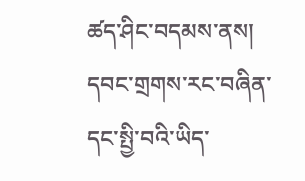ཚད་ཤིང་བདམས་ནས། དབང་གྲགས་རང་བཞིན་དང་སྤྱི་བའི་ཡིད་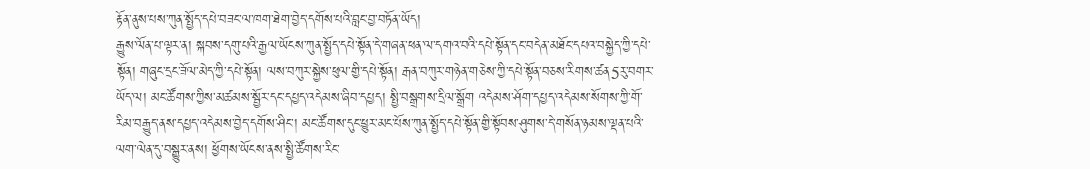རྟོན་ནུས་པས་ཀུན་སྤྱོད་དཔེ་བཟང་ལ་ཁག་ཐེག་བྱེད་དགོས་པའི་བླང་བྱ་བཏོན་ཡོད།
རྒྱུས་ལོན་པ་ལྟར་ན། སྐབས་དགུ་པའི་རྒྱལ་ཡོངས་ཀུན་སྤྱོད་དཔེ་སྟོན་དེ་གཞན་ཕན་ལ་དགའ་བའི་དཔེ་སྟོན་དང་བདེན་མཐོང་དཔའ་བསྐྱེད་ཀྱི་དཔེ་སྟོན། གཞུང་དྲང་ཟོལ་མེད་ཀྱི་དཔེ་སྟོན། ལས་བཀུར་སྐྱེས་ཕུལ་གྱི་དཔེ་སྟོན། རྒན་བཀུར་གཉེན་གཅེས་ཀྱི་དཔེ་སྟོན་བཅས་རིགས་ཚན5རུ་བགར་ཡོད་ལ། མང་ཚོགས་ཀྱིས་མཚམས་སྦྱོར་དང་དཔྱད་འདེམས་ཞིབ་དཔྱད། སྤྱི་བསྒྲགས་དྲིལ་སྒྲོག འདེམས་ཤོག་དཔྱད་འདེམས་སོགས་ཀྱི་གོ་རིམ་བརྒྱུད་ནས་དཔྱད་འདེམས་བྱེད་དགོས་ཤིང་། མང་ཚོགས་དུང་ཕྱུར་མང་པོས་ཀུན་སྤྱོད་དཔེ་སྟོན་གྱི་སྟོབས་ཤུགས་དེ་གསོན་ཉམས་ལྡན་པའི་ལག་ལེན་དུ་བསྒྱུར་ནས། ཕྱོགས་ཡོངས་ནས་སྤྱི་ཚོགས་རིང་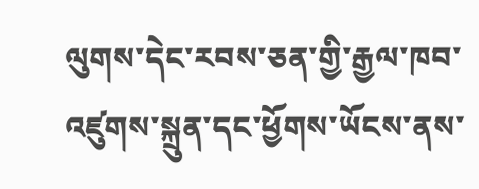ལུགས་དེང་རབས་ཅན་གྱི་རྒྱལ་ཁབ་འཛུགས་སྐྲུན་དང་ཕྱོགས་ཡོངས་ནས་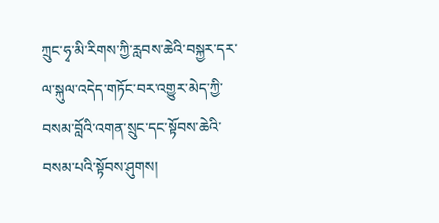ཀྲུང་ཧྭ་མི་རིགས་ཀྱི་རླབས་ཆེའི་བསྐྱར་དར་ལ་སྐུལ་འདེད་གཏོང་བར་འགྱུར་མེད་ཀྱི་བསམ་བློའི་འགན་སྲུང་དང་སྟོབས་ཆེའི་བསམ་པའི་སྟོབས་ཤུགས།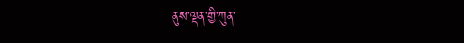ནུས་ལྡན་གྱི་ཀུན་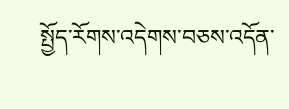སྤྱོད་རོགས་འདེགས་བཅས་འདོན་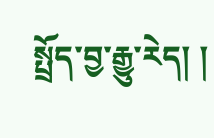སྤྲོད་བྱ་རྒྱུ་རེད། །